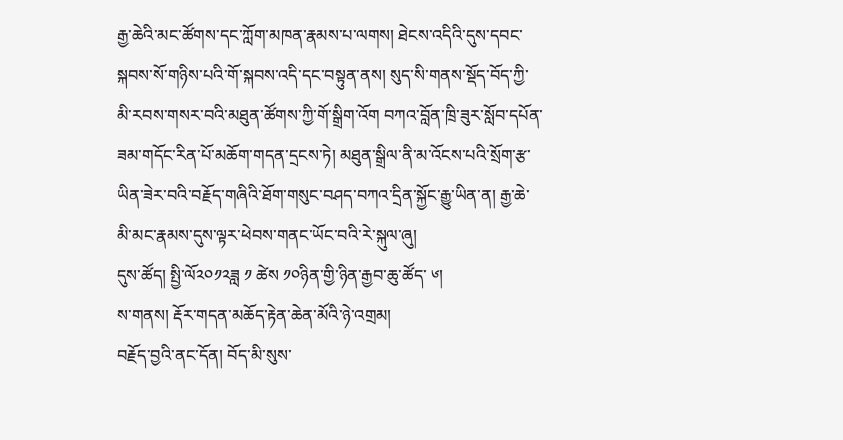རྒྱ་ཆེའི་མང་ཚོགས་དང་ཀློག་མཁན་རྣམས་པ་ལགས། ཐེངས་འདིའི་དུས་དབང་སྐབས་སོ་གཉིས་པའི་གོ་སྐབས་འདི་དང་བསྟུན་ནས། སུད་སི་གནས་སྡོད་བོད་ཀྱི་མི་རབས་གསར་བའི་མཐུན་ཚོགས་ཀྱི་གོ་སྒྲིག་འོག བཀའ་བློན་ཁྲི་ཟུར་སློབ་དཔོན་ཟམ་གདོང་རིན་པོ་མཆོག་གདན་དྲངས་ཏེ། མཐུན་སྒྲིལ་ནི་མ་འོངས་པའི་སྲོག་རྩ་ཡིན་ཟེར་བའི་བརྗོད་གཞིའི་ཐོག་གསུང་བཤད་བཀའ་དྲིན་སྐྱོང་རྒྱུ་ཡིན་ན། རྒྱ་ཆེ་མི་མང་རྣམས་དུས་ལྟར་ཕེབས་གནང་ཡོང་བའི་རེ་སྐུལ་ཞུ།
དུས་ཚོད། སྤྱི་ལོ༢༠༡༢ཟླ ༡ ཚེས ༡༠ཉིན་གྱི་ཉིན་རྒྱབ་ཆུ་ཚོད་ ༦།
ས་གནས། རྡོར་གདན་མཆོད་རྟེན་ཆེན་མོའི་ཉེ་འགྲམ།
བརྗོད་བྱའི་ནང་དོན། བོད་མི་སུས་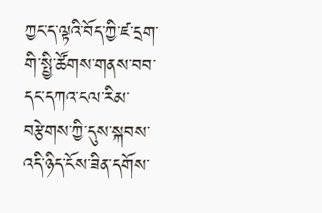ཀྱང་ད་ལྟའི་བོད་ཀྱི་ཛ་དྲག་གི་སྤྱི་ཚོགས་གནས་བབ་དང་དཀའ་ངལ་རིམ་བརྩེགས་ཀྱི་དུས་སྐབས་འདི་ཉིད་ངོས་ཟིན་དགོས་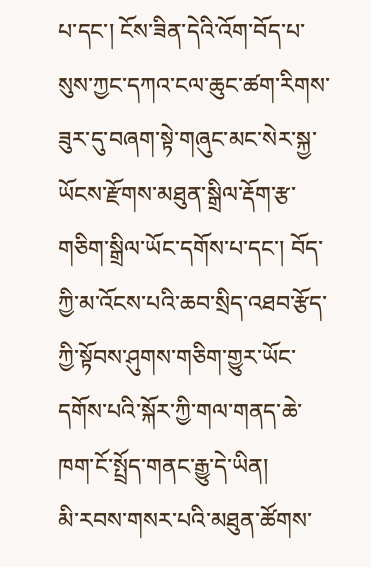པ་དང་། ངོས་ཟིན་དེའི་འོག་བོད་པ་སུས་ཀྱང་དཀའ་ངལ་ཆུང་ཚག་རིགས་ཟུར་དུ་བཞག་སྟེ་གཞུང་མང་སེར་སྐྱ་ཡོངས་རྫོགས་མཐུན་སྒྲིལ་རྡོག་རྩ་གཅིག་སྒྲིལ་ཡོང་དགོས་པ་དང་། བོད་ཀྱི་མ་འོངས་པའི་ཆབ་སྲིད་འཐབ་རྩོད་ཀྱི་སྟོབས་ཤུགས་གཅིག་གྱུར་ཡོང་དགོས་པའི་སྐོར་ཀྱི་གལ་གནད་ཆེ་ཁག་ངོ་སྤྲོད་གནང་རྒྱུ་དེ་ཡིན།
མི་རབས་གསར་པའི་མཐུན་ཚོགས་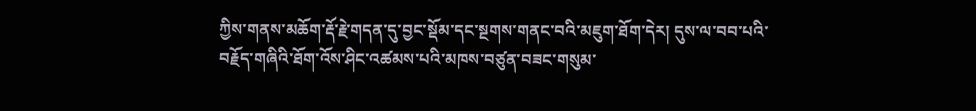ཀྱིས་གནས་མཆོག་རྡོ་རྗེ་གདན་དུ་བྱང་སྡོམ་དང་སྔགས་གནང་བའི་མཇུག་ཐོག་དེར། དུས་ལ་བབ་པའི་བརྗོད་གཞིའི་ཐོག་འོས་ཤིང་འཚམས་པའི་མཁས་བཙུན་བཟང་གསུམ་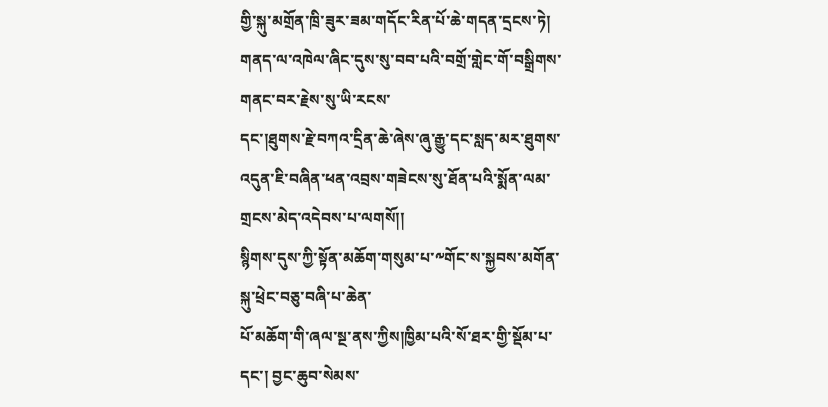གྱི་སྐུ་མགྲོན་ཁྲི་ཟུར་ཟམ་གདོང་རིན་པོ་ཆེ་གདན་དྲངས་ཏེ། གནད་ལ་འཁེལ་ཞིང་དུས་སུ་བབ་པའི་བགྲོ་གླེང་གོ་བསྒྲིགས་གནང་བར་རྗེས་སུ་ཡི་རངས་
དང་།ཐུགས་རྗེ་བཀའ་དྲིན་ཆེ་ཞེས་ཞུ་རྒྱུ་དང་སླད་མར་ཐུགས་འདུན་ཇི་བཞིན་ཕན་འབྲས་གཟེངས་སུ་ཐོན་པའི་སྨོན་ལམ་གྲངས་མེད་འདེབས་པ་ལགསོ།།
སྙིགས་དུས་ཀྱི་སྟོན་མཆོག་གསུམ་པ་༸གོང་ས་སྐྱབས་མགོན་སྐུ་ཕྲེང་བཅུ་བཞི་པ་ཆེན་
པོ་མཆོག་གི་ཞལ་སྔ་ནས་ཀྱིས།ཁྱིམ་པའི་སོ་ཐར་གྱི་སྡོམ་པ་དང་། བྱང་ཆུབ་སེམས་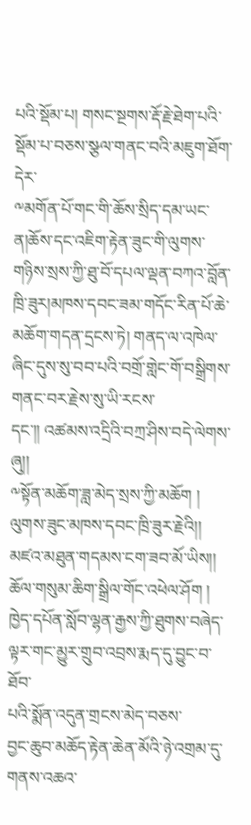པའི་སྡོམ་པ། གསང་སྔགས་རྡོ་རྗེ་ཐེག་པའི་སྡོམ་པ་བཅས་སྩལ་གནང་བའི་མཇུག་ཐོག་དེར་
༸མགོན་པོ་གང་གི་ཆོས་སྲིད་དམ་ཡང་ན།ཆོས་དང་འཇིག་རྟེན་ཟུང་གི་ལུགས་གཉིས་སྲས་ཀྱི་ཐུ་བོ་དཔལ་ལྡན་བཀའ་བློན་ཁྲི་ཟུར།མཁས་དབང་ཟམ་གདོང་རིན་པོ་ཆེ་མཆོག་གདན་དྲངས་ཏེ། གནད་ལ་འཁེལ་ཞིང་དུས་སུ་བབ་པའི་བགྲོ་གླེང་གོ་བསྒྲིགས་གནང་བར་རྗེས་སུ་ཡི་རངས་
དང་།། འཚམས་འདྲིའི་བཀྲ་ཤིས་བདེ་ལེགས་ཞུ།།
༸སྟོན་མཆོག་ཟླ་མེད་སྲས་ཀྱི་མཆོག །
ལུགས་ཟུང་མཁས་དབང་ཁྲི་ཟུར་རྗེའི།།
མཛའ་མཐུན་གདམས་ངག་ཟབ་མོ་ཡིས།།
ཆོལ་གསུམ་ཆིག་སྒྲིལ་གོང་འཕེལ་ཤོག །
ཁྱེད་དཔོན་སློབ་ལྷན་རྒྱས་ཀྱི་ཐུགས་བཞེད་ལྟར་གང་མྱུར་གྲུབ་འབྲས་རྨད་དུ་བྱུང་བ་ཐོབ་
པའི་སྨོན་འདུན་གྲངས་མེད་བཅས་
བྱང་ཆུབ་མཆོད་རྟེན་ཆེན་མོའི་ཉེ་འགྲམ་དུ་གནས་འཆའ་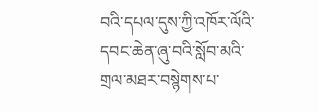བའི་དཔལ་དུས་ཀྱི་འཁོར་ལོའི་
དབང་ཆེན་ཞུ་བའི་སློབ་མའི་གྲལ་མཐར་བསྙེགས་པ་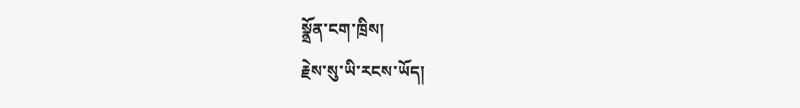སྣྲོན་ངག་ཁྲིས།
རྗེས་སུ་ཡི་རངས་ཡོད།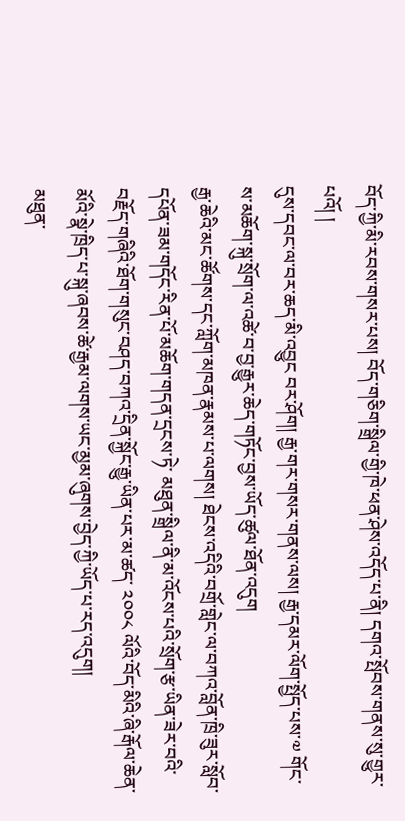བོད་ཀྱི་མི་རབས་གསར་པས། བོད་གཅིག་སྒྲིལ་གྱི་ཁེ་ཕན་ཤེས་འདོད་པ་ནི། དགའ་སྤོབས་གནས་སུ་གྱུར་པའོ། །
དུས་དབང་ལ་བར་ཆད་མི་འབྱུང བར་ཤོག། རྒྱ་གར་གསར་གནས་ལས། རྒྱ་དམར་ལོག་སྤྱོད་པས་༧ གོང་ས་མཆོག་སྐུ་སྲོག་ལ་འཚེ་བ་བྱ་རྒྱུར་ཆེད་གཏོང་བྱས་ཡོད་ཚུལ་ཐོན་འདུག
རྒྱ་ཆེའི་མང་ཚོགས་དང་ཀློག་མཁན་རྣམས་པ་ལགས། ཐེངས་འདིའི་བགྲོ་གླེང་ལ་བཀའ་བློན་ཁྲི་ཟུར་སློབ་དཔོན་ཟམ་གདོང་རིན་པོ་མཆོག་གདན་དྲངས་ཏེ་ མཐུན་སྒྲིལ་ནི་མ་འོངས་པའི་སྲོག་རྩ་ཡིན་ཟེར་བའི་བརྗོད་གཞིའི་ཐོག་གསུང་བཤད་བཀའ་དྲིན་སྐྱོང་རྒྱུ་ཡིན་པར་མ་ཚད་ ༢༠༠༨ ལོའི་བོད་མིའི་ཞི་རྒོལ་ཆེན་མོའི་སྣེ་ཁྲིད་པ་སྐུ་ཞབས་ཚེ་རྒྱམ་ལགས་ཡང་མྱམ་ཞུགས་བྱེད་ཀྱི་ཡོད་པ་རད་འདུག།
མཐུན་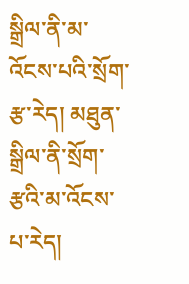སྒྲིལ་ནི་མ་འོངས་པའི་སྲོག་རྩ་རེད། མཐུན་སྒྲིལ་ནི་སྲོག་རྩའི་མ་འོངས་པ་རེད།